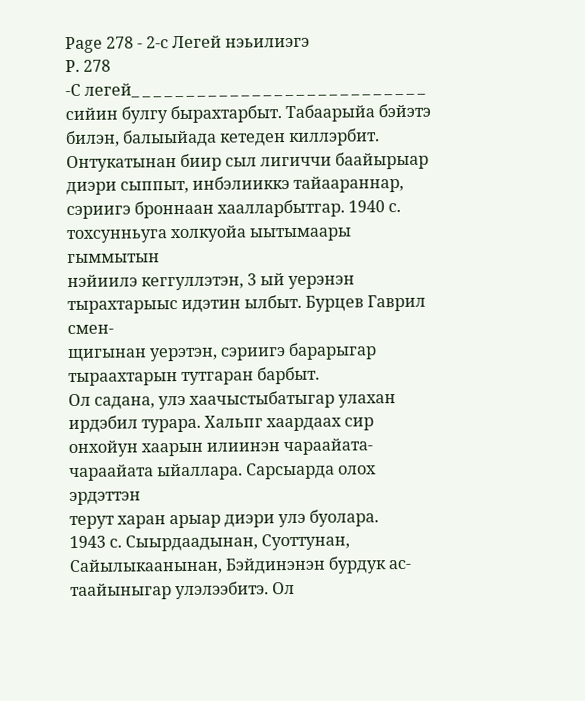Page 278 - 2-с Легей нэьилиэгэ
P. 278
-С легей_ _ _ _ _ _ _ _ _ _ _ _ _ _ _ _ _ _ _ _ _ _ _ _ _ _ _
сийин булгу бырахтарбыт. Табаарыйа бэйэтэ билэн, балыыйада кетеден киллэрбит.
Онтукатынан биир сыл лигиччи баайырыар диэри сыппыт, инбэлииккэ тайаараннар,
сэриигэ броннаан хаалларбытгар. 1940 с. тохсунньуга холкуойа ыытымаары гыммытын
нэйиилэ кеггуллэтэн, 3 ый уерэнэн тырахтарыыс идэтин ылбыт. Бурцев Гаврил смен-
щигынан уерэтэн, сэриигэ барарыгар тыраахтарын тутгаран барбыт.
Ол садана, улэ хаачыстыбатыгар улахан ирдэбил турара. Хальпг хаардаах сир
онхойун хаарын илиинэн чараайата-чараайата ыйаллара. Сарсыарда олох эрдэттэн
терут харан арыар диэри улэ буолара.
1943 с. Сыырдаадынан, Суоттунан, Сайылыкаанынан, Бэйдинэнэн бурдук ас-
таайыныгар улэлээбитэ. Ол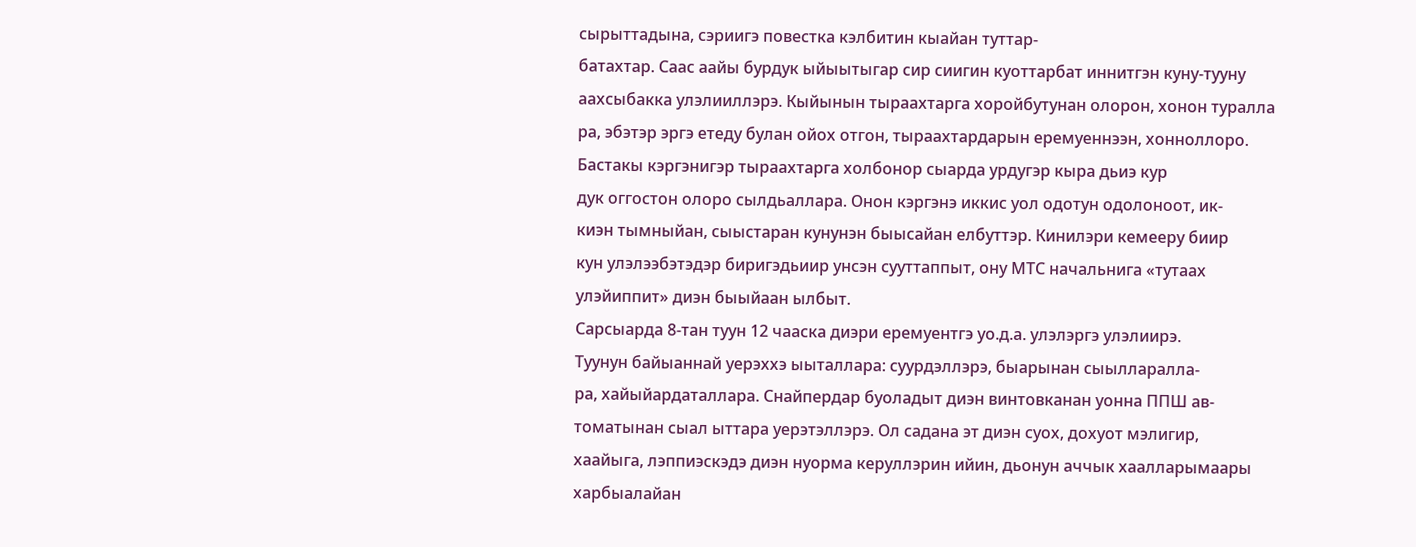сырыттадына, сэриигэ повестка кэлбитин кыайан туттар-
батахтар. Саас аайы бурдук ыйыытыгар сир сиигин куоттарбат иннитгэн куну-тууну
аахсыбакка улэлииллэрэ. Кыйынын тыраахтарга хоройбутунан олорон, хонон туралла
ра, эбэтэр эргэ етеду булан ойох отгон, тыраахтардарын еремуеннээн, хонноллоро.
Бастакы кэргэнигэр тыраахтарга холбонор сыарда урдугэр кыра дьиэ кур
дук оггостон олоро сылдьаллара. Онон кэргэнэ иккис уол одотун одолоноот, ик-
киэн тымныйан, сыыстаран кунунэн быысайан елбуттэр. Кинилэри кемееру биир
кун улэлээбэтэдэр биригэдьиир унсэн сууттаппыт, ону МТС начальнига «тутаах
улэйиппит» диэн быыйаан ылбыт.
Сарсыарда 8-тан туун 12 чааска диэри еремуентгэ уо.д.а. улэлэргэ улэлиирэ.
Туунун байыаннай уерэххэ ыыталлара: суурдэллэрэ, быарынан сыылларалла-
ра, хайыйардаталлара. Снайпердар буоладыт диэн винтовканан уонна ППШ ав-
томатынан сыал ыттара уерэтэллэрэ. Ол садана эт диэн суох, дохуот мэлигир,
хаайыга, лэппиэскэдэ диэн нуорма керуллэрин ийин, дьонун аччык хаалларымаары
харбыалайан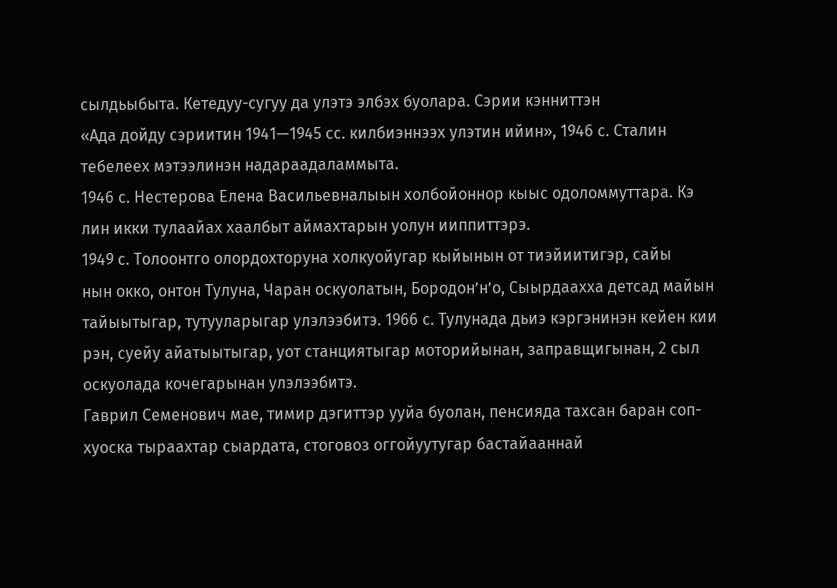сылдьыбыта. Кетедуу-сугуу да улэтэ элбэх буолара. Сэрии кэнниттэн
«Ада дойду сэриитин 1941—1945 сс. килбиэннээх улэтин ийин», 1946 с. Сталин
тебелеех мэтээлинэн надараадаламмыта.
1946 с. Нестерова Елена Васильевналыын холбойоннор кыыс одоломмуттара. Кэ
лин икки тулаайах хаалбыт аймахтарын уолун ииппиттэрэ.
1949 с. Толоонтго олордохторуна холкуойугар кыйынын от тиэйиитигэр, сайы
нын окко, онтон Тулуна, Чаран оскуолатын, Бородон’н’о, Сыырдаахха детсад майын
тайыытыгар, тутууларыгар улэлээбитэ. 1966 с. Тулунада дьиэ кэргэнинэн кейен кии
рэн, суейу айатыытыгар, уот станциятыгар моторийынан, заправщигынан, 2 сыл
оскуолада кочегарынан улэлээбитэ.
Гаврил Семенович мае, тимир дэгиттэр ууйа буолан, пенсияда тахсан баран соп-
хуоска тыраахтар сыардата, стоговоз оггойуутугар бастайааннай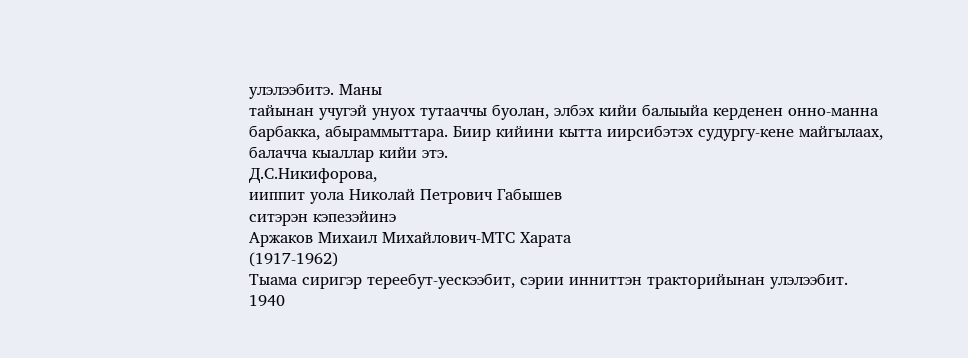улэлээбитэ. Маны
тайынан учугэй унуох тутааччы буолан, элбэх кийи балыыйа керденен онно-манна
барбакка, абыраммыттара. Биир кийини кытта иирсибэтэх судургу-кене майгылаах,
балачча кыаллар кийи этэ.
Д.С.Никифорова,
ииппит уола Николай Петрович Габышев
ситэрэн кэпезэйинэ
Аржаков Михаил Михайлович-МТС Харата
(1917-1962)
Тыама сиригэр тереебут-уескээбит, сэрии инниттэн тракторийынан улэлээбит.
1940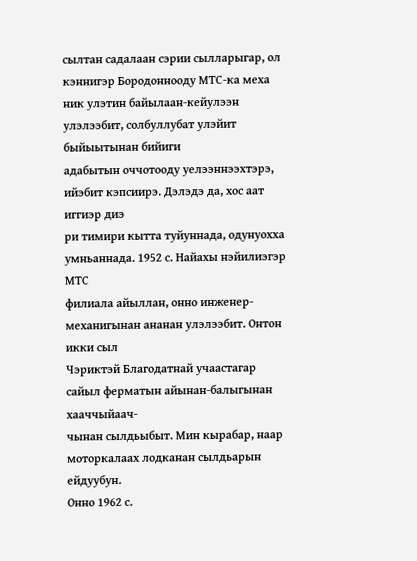сылтан садалаан сэрии сылларыгар, ол кэннигэр Бородоннооду МТС-ка меха
ник улэтин байылаан-кейулээн улэлээбит, солбуллубат улэйит быйыытынан бийиги
адабытын оччотооду уелээннээхтэрэ, ийэбит кэпсиирэ. Дэлэдэ да, хос аат иггиэр диэ
ри тимири кытта туйуннада, одунуохха умньаннада. 1952 с. Найахы нэйилиэгэр МТС
филиала айыллан, онно инженер-механигынан ананан улэлээбит. Онтон икки сыл
Чэриктэй Благодатнай учаастагар сайыл ферматын айынан-балыгынан хааччыйаач-
чынан сылдьыбыт. Мин кырабар, наар моторкалаах лодканан сылдьарын ейдуубун.
Онно 1962 с.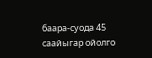баара-суода 45 саайыгар ойолго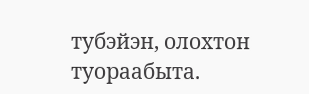тубэйэн, олохтон туораабыта.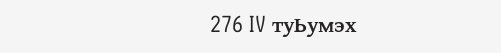276 IV туЬумэх